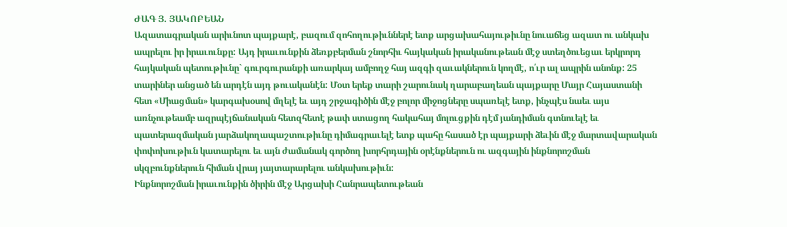ԺԱԳ Յ. ՅԱԿՈԲԵԱՆ
Ազատագրական արիւնոտ պայքարէ, բազում զոհողութիւններէ ետք արցախահայութիւնը նուաճեց ազատ ու անկախ ապրելու իր իրաւունքը: Այդ իրաւունքին ձեռքբերման շնորհիւ հայկական իրականութեան մէջ ստեղծուեցաւ երկրորդ հայկական պետութիւնը` գուրգուրանքի առարկայ ամբողջ հայ ազգի զաւակներուն կողմէ, ո՛ւր ալ ապրին անոնք: 25 տարիներ անցած են արդէն այդ թուականէն: Մօտ երեք տարի շարունակ ղարաբաղեան պայքարը Մայր Հայաստանի հետ «Միացման» կարգախօսով մղելէ եւ այդ շրջագիծին մէջ բոլոր միջոցները սպառելէ ետք, ինչպէս նաեւ այս առնչութեամբ ազրպէյճանական հետզհետէ թափ ստացող հակահայ մոլուցքին դէմ յանդիման գտնուելէ եւ պատերազմական յարձակողապաշտութիւնը դիմագրաւելէ ետք պահը հասած էր պայքարի ձեւին մէջ մարտավարական փոփոխութիւն կատարելու եւ այն ժամանակ գործող խորհրդային օրէնքներուն ու ազգային ինքնորոշման սկզբունքներուն հիման վրայ յայտարարելու անկախութիւն:
Ինքնորոշման իրաւունքին ծիրին մէջ Արցախի Հանրապետութեան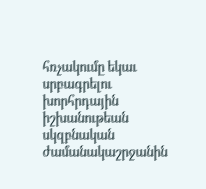հռչակումը եկաւ սրբագրելու խորհրդային իշխանութեան սկզբնական ժամանակաշրջանին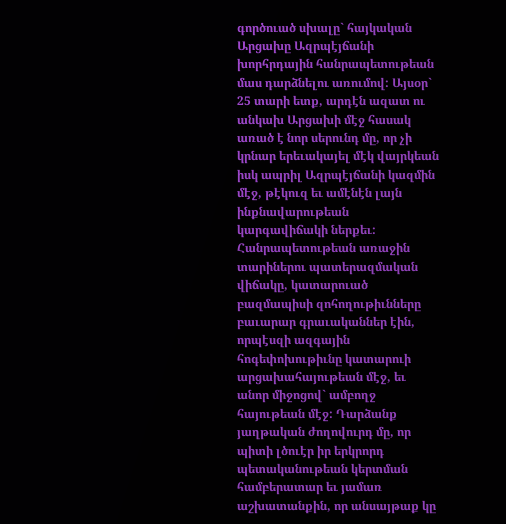գործուած սխալը` հայկական Արցախը Ազրպէյճանի խորհրդային հանրապետութեան մաս դարձնելու առումով: Այսօր` 25 տարի ետք, արդէն ազատ ու անկախ Արցախի մէջ հասակ առած է նոր սերունդ մը, որ չի կրնար երեւակայել մէկ վայրկեան իսկ ապրիլ Ազրպէյճանի կազմին մէջ, թէկուզ եւ ամէնէն լայն ինքնավարութեան կարգավիճակի ներքեւ: Հանրապետութեան առաջին տարիներու պատերազմական վիճակը, կատարուած բազմապիսի զոհողութիւնները բաւարար գրաւականներ էին, որպէսզի ազգային հոգեփոխութիւնը կատարուի արցախահայութեան մէջ, եւ անոր միջոցով` ամբողջ հայութեան մէջ: Դարձանք յաղթական ժողովուրդ մը, որ պիտի լծուէր իր երկրորդ պետականութեան կերտման համբերատար եւ յամառ աշխատանքին, որ անսայթաք կը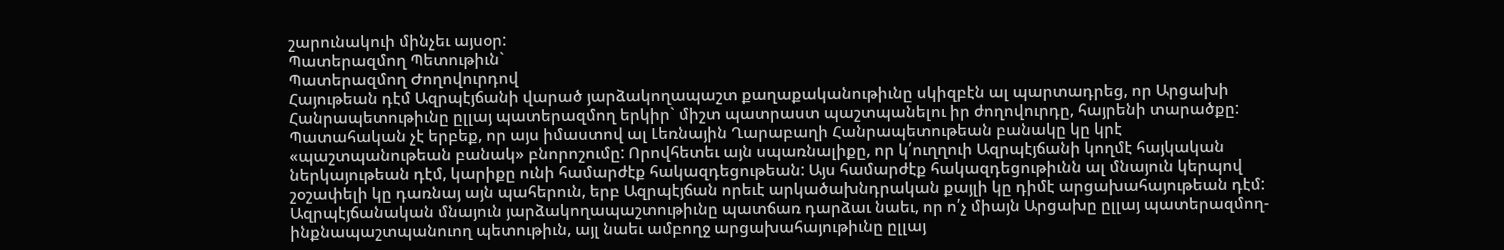շարունակուի մինչեւ այսօր:
Պատերազմող Պետութիւն`
Պատերազմող Ժողովուրդով
Հայութեան դէմ Ազրպէյճանի վարած յարձակողապաշտ քաղաքականութիւնը սկիզբէն ալ պարտադրեց, որ Արցախի Հանրապետութիւնը ըլլայ պատերազմող երկիր` միշտ պատրաստ պաշտպանելու իր ժողովուրդը, հայրենի տարածքը: Պատահական չէ երբեք, որ այս իմաստով ալ Լեռնային Ղարաբաղի Հանրապետութեան բանակը կը կրէ «պաշտպանութեան բանակ» բնորոշումը: Որովհետեւ այն սպառնալիքը, որ կ՛ուղղուի Ազրպէյճանի կողմէ հայկական ներկայութեան դէմ, կարիքը ունի համարժէք հակազդեցութեան: Այս համարժէք հակազդեցութիւնն ալ մնայուն կերպով շօշափելի կը դառնայ այն պահերուն, երբ Ազրպէյճան որեւէ արկածախնդրական քայլի կը դիմէ արցախահայութեան դէմ:
Ազրպէյճանական մնայուն յարձակողապաշտութիւնը պատճառ դարձաւ նաեւ, որ ո՛չ միայն Արցախը ըլլայ պատերազմող-ինքնապաշտպանուող պետութիւն, այլ նաեւ ամբողջ արցախահայութիւնը ըլլայ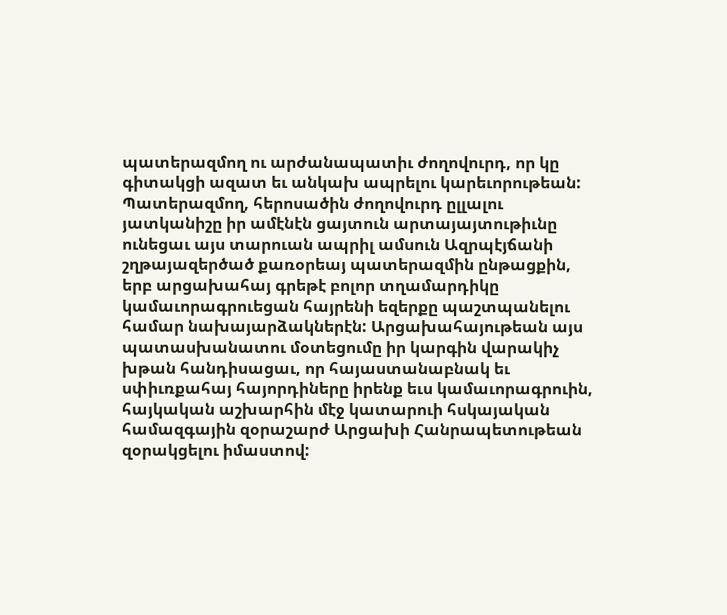պատերազմող ու արժանապատիւ ժողովուրդ, որ կը գիտակցի ազատ եւ անկախ ապրելու կարեւորութեան: Պատերազմող, հերոսածին ժողովուրդ ըլլալու յատկանիշը իր ամէնէն ցայտուն արտայայտութիւնը ունեցաւ այս տարուան ապրիլ ամսուն Ազրպէյճանի շղթայազերծած քառօրեայ պատերազմին ընթացքին, երբ արցախահայ գրեթէ բոլոր տղամարդիկը կամաւորագրուեցան հայրենի եզերքը պաշտպանելու համար նախայարձակներէն: Արցախահայութեան այս պատասխանատու մօտեցումը իր կարգին վարակիչ խթան հանդիսացաւ, որ հայաստանաբնակ եւ սփիւռքահայ հայորդիները իրենք եւս կամաւորագրուին, հայկական աշխարհին մէջ կատարուի հսկայական համազգային զօրաշարժ Արցախի Հանրապետութեան զօրակցելու իմաստով: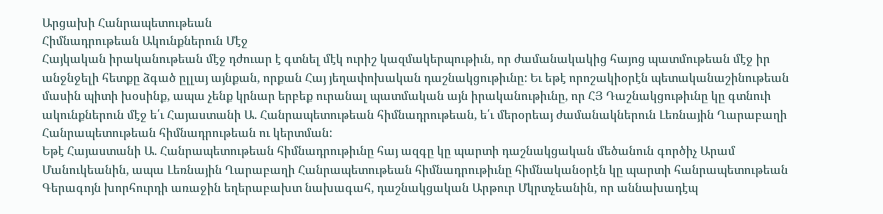Արցախի Հանրապետութեան
Հիմնադրութեան Ակունքներուն Մէջ
Հայկական իրականութեան մէջ դժուար է գտնել մէկ ուրիշ կազմակերպութիւն, որ ժամանակակից հայոց պատմութեան մէջ իր անջնջելի հետքը ձգած ըլլայ այնքան, որքան Հայ յեղափոխական դաշնակցութիւնը: Եւ եթէ որոշակիօրէն պետականաշինութեան մասին պիտի խօսինք, ապա չենք կրնար երբեք ուրանալ պատմական այն իրականութիւնը, որ ՀՅ Դաշնակցութիւնը կը գտնուի ակունքներուն մէջ ե՛ւ Հայաստանի Ա. Հանրապետութեան հիմնադրութեան, ե՛ւ մերօրեայ ժամանակներուն Լեռնային Ղարաբաղի Հանրապետութեան հիմնադրութեան ու կերտման:
Եթէ Հայաստանի Ա. Հանրապետութեան հիմնադրութիւնը հայ ազգը կը պարտի դաշնակցական մեծանուն գործիչ Արամ Մանուկեանին, ապա Լեռնային Ղարաբաղի Հանրապետութեան հիմնադրութիւնը հիմնականօրէն կը պարտի հանրապետութեան Գերագոյն խորհուրդի առաջին եղերաբախտ նախագահ, դաշնակցական Արթուր Մկրտչեանին, որ աննախադէպ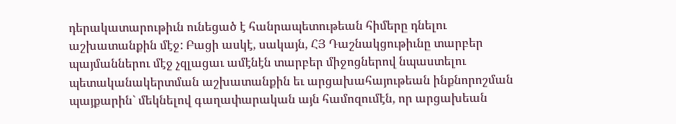դերակատարութիւն ունեցած է հանրապետութեան հիմերը դնելու աշխատանքին մէջ: Բացի ասկէ, սակայն, ՀՅ Դաշնակցութիւնը տարբեր պայմաններու մէջ չզլացաւ ամէնէն տարբեր միջոցներով նպաստելու պետականակերտման աշխատանքին եւ արցախահայութեան ինքնորոշման պայքարին` մեկնելով գաղափարական այն համոզումէն, որ արցախեան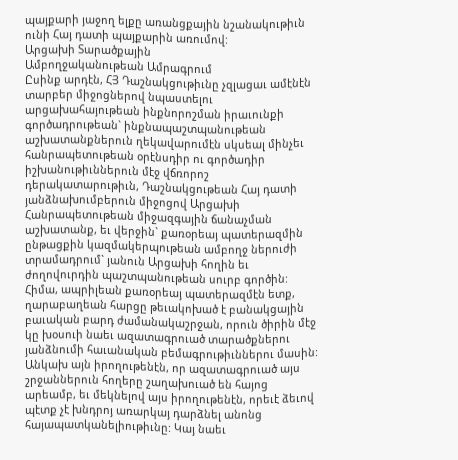պայքարի յաջող ելքը առանցքային նշանակութիւն ունի Հայ դատի պայքարին առումով:
Արցախի Տարածքային
Ամբողջականութեան Ամրագրում
Ըսինք արդէն, ՀՅ Դաշնակցութիւնը չզլացաւ ամէնէն տարբեր միջոցներով նպաստելու արցախահայութեան ինքնորոշման իրաւունքի գործադրութեան` ինքնապաշտպանութեան աշխատանքներուն ղեկավարումէն սկսեալ մինչեւ հանրապետութեան օրէնսդիր ու գործադիր իշխանութիւններուն մէջ վճռորոշ դերակատարութիւն, Դաշնակցութեան Հայ դատի յանձնախումբերուն միջոցով Արցախի Հանրապետութեան միջազգային ճանաչման աշխատանք, եւ վերջին` քառօրեայ պատերազմին ընթացքին կազմակերպութեան ամբողջ ներուժի տրամադրում` յանուն Արցախի հողին եւ ժողովուրդին պաշտպանութեան սուրբ գործին:
Հիմա, ապրիլեան քառօրեայ պատերազմէն ետք, ղարաբաղեան հարցը թեւակոխած է բանակցային բաւական բարդ ժամանակաշրջան, որուն ծիրին մէջ կը խօսուի նաեւ ազատագրուած տարածքներու յանձնումի հաւանական բեմագրութիւններու մասին: Անկախ այն իրողութենէն, որ ազատագրուած այս շրջաններուն հողերը շաղախուած են հայոց արեամբ, եւ մեկնելով այս իրողութենէն, որեւէ ձեւով պէտք չէ խնդրոյ առարկայ դարձնել անոնց հայապատկանելիութիւնը: Կայ նաեւ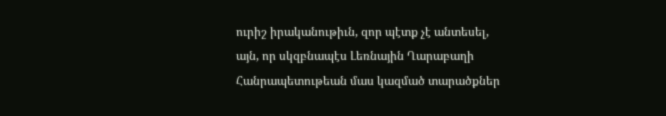ուրիշ իրականութիւն, զոր պէտք չէ անտեսել, այն, որ սկզբնապէս Լեռնային Ղարաբաղի Հանրապետութեան մաս կազմած տարածքներ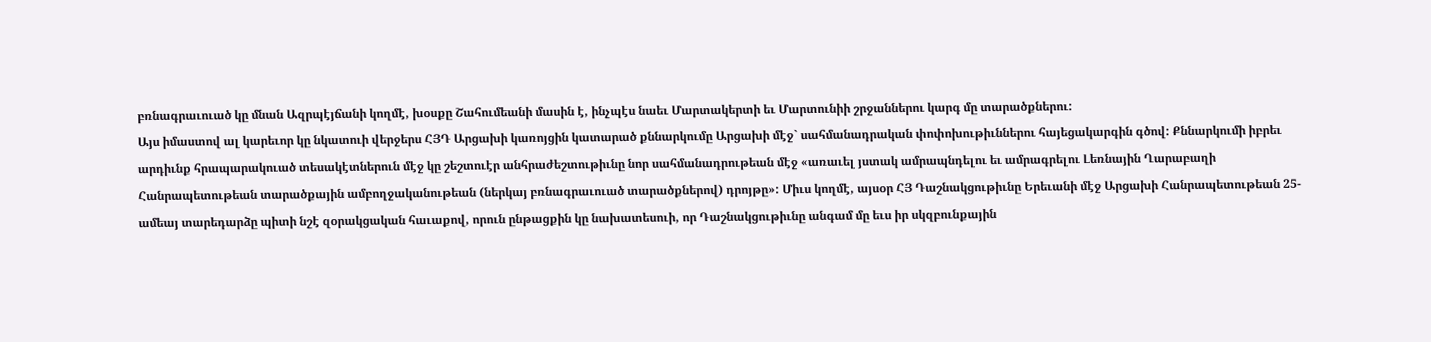բռնագրաւուած կը մնան Ազրպէյճանի կողմէ, խօսքը Շահումեանի մասին է, ինչպէս նաեւ Մարտակերտի եւ Մարտունիի շրջաններու կարգ մը տարածքներու:
Այս իմաստով ալ կարեւոր կը նկատուի վերջերս ՀՅԴ Արցախի կառոյցին կատարած քննարկումը Արցախի մէջ` սահմանադրական փոփոխութիւններու հայեցակարգին գծով: Քննարկումի իբրեւ արդիւնք հրապարակուած տեսակէտներուն մէջ կը շեշտուէր անհրաժեշտութիւնը նոր սահմանադրութեան մէջ «առաւել յստակ ամրապնդելու եւ ամրագրելու Լեռնային Ղարաբաղի Հանրապետութեան տարածքային ամբողջականութեան (ներկայ բռնագրաւուած տարածքներով) դրոյթը»: Միւս կողմէ, այսօր ՀՅ Դաշնակցութիւնը Երեւանի մէջ Արցախի Հանրապետութեան 25-ամեայ տարեդարձը պիտի նշէ զօրակցական հաւաքով, որուն ընթացքին կը նախատեսուի, որ Դաշնակցութիւնը անգամ մը եւս իր սկզբունքային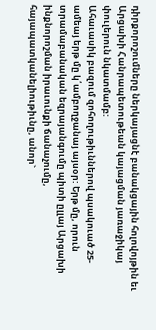դիրքորոշումները ներկայացնէ բանակցային հոլովոյթին եւ Արցախի Հանրապետութեան կայացման յառաջիկայ փուլերուն նկատմամբ:
Ահաւասիկ բազում զոհողութիւններով պսակուած 25-ամեայ երթ մը կ՛ամբողջանայ այսօր: Երթ մը, որուն տրամաբանական եզրայանգումը պիտի ըլլայ Արցախի ինքնորոշման իրաւունքի ճանաչումը, հայապատկանելիութիւնը, անոր`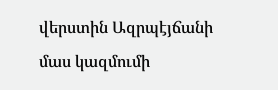վերստին Ազրպէյճանի մաս կազմումի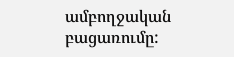ամբողջական բացառումը: